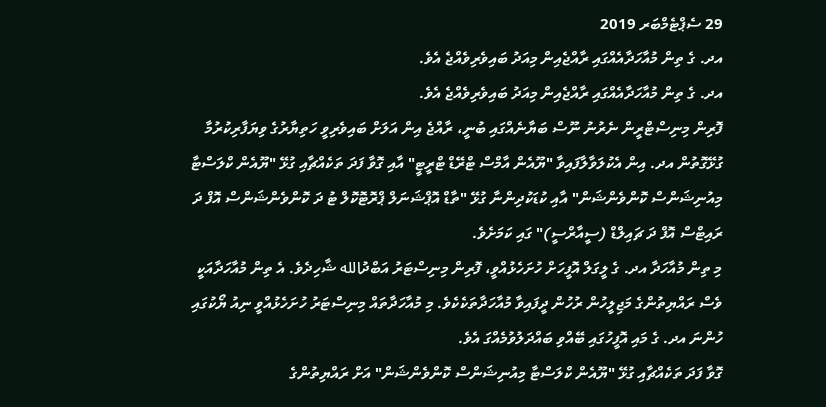29 ސެޕްޓެމްބަރ 2019
އދ. ގެ ތިން މުއާހަދާއެއްގައި ރާއްޖެއިން މިއަދު ބައިވެރިވެއްޖެ އެވެ.
އދ. ގެ ތިން މުއާހަދާއެއްގައި ރާއްޖެއިން މިއަދު ބައިވެރިވެއްޖެ އެވެ.
ފޮރިން މިނިސްޓްރީން ނެރުނު ނޫސް ބަޔާނެއްގައި ބުނީ، ރާއްޖެ އިން އަލަށް ބައިވެރިވީ ހަތިޔާރުގެ ވިޔަފާރިކުރުމާ ގުޅޭގޮތުން އދ. އިން އެކުލަވާލާފައިވާ "ޔޫއެން އާމްސް ޓްރޭޑް ޓްރީޓީ" އާއި ގޮވާ ފަދަ ތަކެއްޗާއި ގުޅޭ "ޔޫއެން ކްލަސްޓާ މިއުނިޝަންސް ކޮންވެންޝަން" އާއި ކުޑަކުދިންނާ ގުޅޭ "ތާޑް އޮޕްޝަނަލް ޕްރޮޓޮކޮލް ޓު ދަ ކޮންވެންޝަންސް އޮފް ދަ ރައިޓްސް އޮފް ދަ ޗައިލްޑް (ސީއާރްސީ)" ގައި ކަމަށެވެ.
މި ތިން މުއާހަދާ އދ. ގެ ލީގަލް އޮފީހަށް ހުށަހެޅުއްވީ، ފޮރިން މިނިސްޓަރު އަބްދުالله ޝާހިދެވެ. އެ ތިން މުއާހަދާއަކީ ވެސް ރައްޔިތުންގެ މަޖިލީހުން ރުހުން ދީފައިވާ މުއާހަދާތަކެކެވެ. މި މުއާހަދާތައް މިނިސްޓަރު ހުށަހެޅުއްވީ ނިއު ޔޯކުގައި ހުންނަ އދ. ގެ މައި އޮފީހުގައި ބޭއްވި ބައްދަލުވުމެއްގަ އެވެ.
ގޮވާ ފަދަ ތަކެއްޗާއި ގުޅޭ "ޔޫއެން ކްލަސްޓާ މިއުނިޝަންސް ކޮންވެންޝަން" އަށް ރައްޔިތުންގެ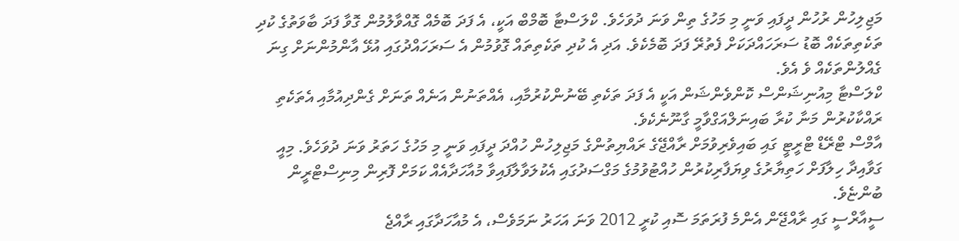މަޖިލިހުން ރުހުން ދީފައި ވަނީ މި މަހުގެ ތިން ވަނަ ދުވަހެވެ. ކްލަސްޓާ ބޮމްބް އަކީ، އެ ފަދަ ބޮމެއް ގޮއްވާލުމުން ގޮވާ ފަދަ ބާވަތުގެ ކުދި ތަކެތިތަކެއް ބޮޑު ސަރަހައްދަކަށް ފެތުރޭ ފަދަ ބޮމެކެވެ. އަދި އެ ކުދި ތަކެތިތައް ގޮވުމުން އެ ސަރަހައްދުގައި އުޅޭ އާންމުންނަށް ގިނަ ގެއްލުންތަކެއް ވެ އެވެ.
ކްލަސްޓާ މިއުނިޝަންސް ކޮންވެންޝަން އަކީ އެ ފަދަ ތަކެތި ބޭނުންކުރުމާއި، އެއްތަނުން އަނެއް ތަނަށް ގެންދިއުމާއި އެތަކެތި ރައްކާކުރުން މަނާ ކުރާ ބައިނަލްއަގްވާމީ ގާނޫނެކެވެ.
އާމްސް ޓްރޭޑް ޓްރީޓީ ގައި ބައިވެރިވުމަށް ރާއްޖޭގެ ރައްޔިތުންގެ މަޖިލިހުން ހުއްދަ ދީފައި ވަނީ މި މަހުގެ ހަތަރު ވަނަ ދުވަހެވެ. މިއީ ގަވާއިދާ ހިލާފަށް ހަތިޔާރުގެ ވިޔަފާރިކުރުން ހުއްޓުވުމުގެ މަގްސަދުގައި އެކުލަވާލާފައިވާ މުއާހަދާއެއް ކަމަށް ފޮރިން މިނިސްޓްރީން ބުންޏެވެ.
ސީއާރްސީ ގައި ރާއްޖޭން އެންމެ ފުރަތަމަ ސޮއި ކުރީ 2012 ވަނަ އަހަރު ނަމަވެސް، އެ މުއާހަދާގައި ރާއްޖެ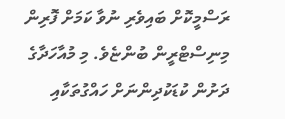ރަސްމީކޮށް ބައިވެރި ނުވާ ކަމަށް ފޮރިން މިނިސްޓްރީން ބުންޏެވެ. މި މުއާހަދާގެ ދަށުން ކުޑަކުދިންނަށް ހައްގުތަކާއި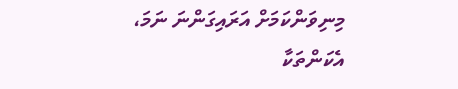މިނިވަންކަމަށް އަރައިގަންނަ ނަމަ، އެކަންތަކާ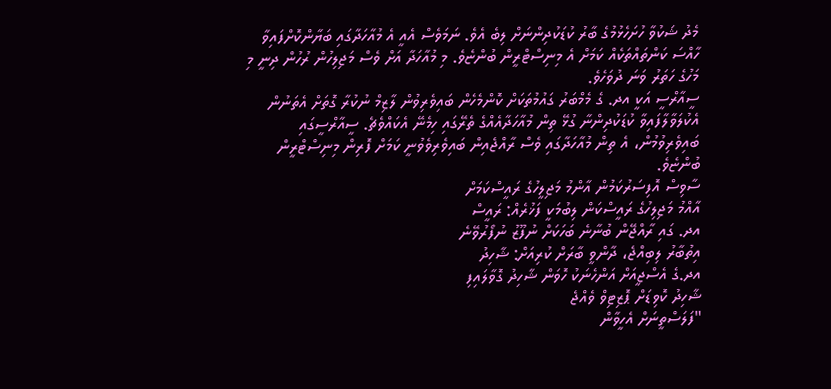މެދު ޝަކުވާ ހުށަހެޅުމުގެ ބާރު ކުޑަކުދިންނަށް ލިބެ އެވެ. ނަމަވެސް އެއީ އެ މުއާހަދާގައި ބަޔާންކޮށްފައިވާ ހާއްސަ ކަންތައްތަކެއް ކަމަށް އެ މިނިސްޓްރީން ބުންޏެވެ. މި މުއާހަދާ އަށް ވެސް މަޖިލިހުން ރުހުން ދިނީ މި މަހުގެ ހަތަރު ވަނަ ދުވަހެވެ.
ސީއާރްސީ އަކީ އދ. ގެ މެމްބަރު ގައުމުތަކަށް ކޮންމެހެން ބައިވެރިވުން ލާޒިމް ނުކުރާ ގޮތަށް އެތަނުން އެކުލަވާލާފައިވާ ކުޑަކުދިންނާ ގުޅޭ ތިން މުއާހަދާއެއްގެ ތެރޭގައި ހިމެނޭ އެކައްވެޗެ. ސީއާރްސީގައި ބައިވެރިވުމުން، އެ ތިން މުއާހަދާގައި ވެސް ރާއްޖެއިން ބައިވެރިވެވުނީ ކަމަށް ފޮރިން މިނިސްޓްރީން ބުންޏެވެ.
ސާވިސް އޮފިސަރުކަމުން އާންމު މަޖިލީހުގެ ރައީސްކަމަށް
އާއްމު މަޖިލިހުގެ ރައީސްކަން ލިބުމަކީ ފަޚުރެއް: ރައީސް
އދ. ގައި ރާއްޖޭން ބުނާނެ ބަހަކަށް ނުފޫޒު ނުފޯރުވޭނެ
އިތުބާރު ލިބިއްޖެ، ދާންވީ ބާރަށް ކުރިއަށް: ޝާހިދު
އދ.ގެ އެސްޖީއަށް އަންހެނަކު ހޮވަން ޝާހިދު ގޮވާލައިފި
ޝާހިދު ކޮވިޑަށް ޕޮޒިޓިވް ވެއްޖެ
"ފަލަސްތީނަށް އެހީވާން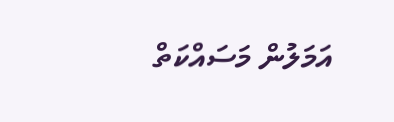އަމަލުން މަސައްކަތް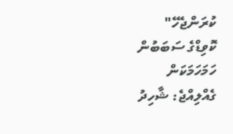ކުރަންޖެހޭ"
ކޮވިޑްގެ ސަބަބުން ހަމަހަމަކަން ގެއްލިއްޖެ: ޝާހިދު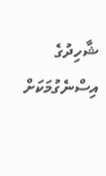ޝާހިދުގެ އިސްނެގުމަކަށް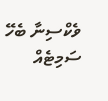ވެކްސިނާ ބެހޭ ސަމިޓެއް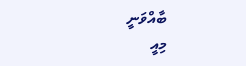ބާއްވަނީ
މިއީ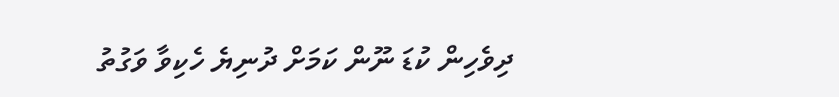ދިވެހިން ކުޑަ ނޫން ކަމަށް ދުނިޔެ ހެކިވާ ވަގުތު